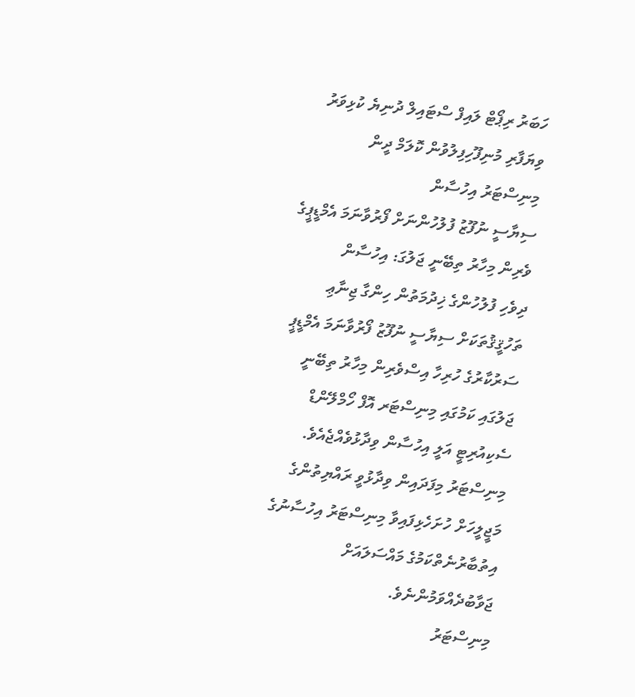ހަބަރު ރިޕޯޓް ލައިފް ސްޓައިލް ދުނިޔެ ކުޅިވަރު ވިޔަފާރި މުނިފޫހިފިލުވުން ކޮލަމް ދީން
މިނިސްޓަރު އިހުސާން
ސިޔާސީ ނުފޫޒު ފުލުހުންނަށް ފޯރުވާނަމަ އެމްޑީޕީގެ ވެރިން މިހާރު ތިބޭނީ ޖަލުގަ: އިހުސާން
ދިވެހި ފުލުހުންގެ ޚިދުމަތުން ހިންގާ ޖިނާޢި ތަހުޤީޤުތަކަށް ސިޔާސީ ނުފޫޒު ފޯރުވާނަމަ އެމްޑީޕީ ސަރުކާރުގެ ހުރިހާ އިސްވެރިން މިހާރު ތިބޭނީ ޖަލުގައި ކަމުގައި މިނިސްޓަރ އޮފް ހޯމްލޭންޑް ސެކިއުރިޓީ އަލީ އިހުސާން ވިދާޅުވެއްޖެއެވެ.
މިނިސްޓަރު މިފަދައިން ވިދާޅުވީ ރައްޔިތުންގެ މަޖީލީހަށް ހުށަހެޅިފައިވާ މިނިސްޓަރު އިހުސާނުގެ އިތުބާރުނެތްކަމުގެ މައްސަލައަށް ޖަވާބުދެއްވަމުންނެވެ.
މިނިސްޓަރު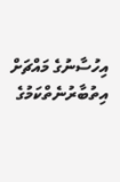އިހުސާނުގެ މައްޗަށް އިތުބާރުނެތްކަމުގެ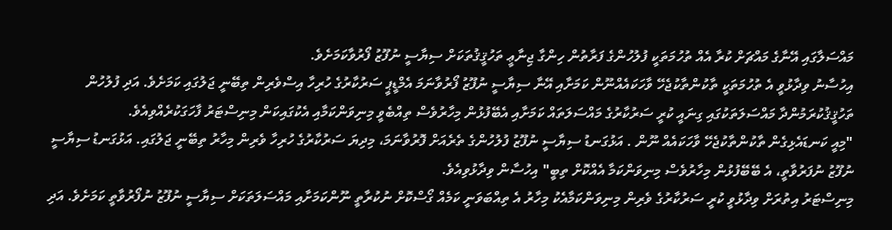މައްސަލާގައި އޭނާގެ މައްޗަށް ކުރާ އެއް ތުހުމަތަކީ ފުލުހުންގެ ފަރާތުން ހިންގާ ޖިނާޢީ ތަހުޤީޤުތަކަށް ސިޔާސީ ނުފޫޒު ފޯރުވާކަމަށެވެ.
އިހުސާނު ވިދާޅުވީ އެ ތުހުމަތަކީ ތާކުންތާކުޖެހޭ ވާހަކައެއްނޫން ކަމަށާއި އޭނާ ސިޔާސީ ނުފޫޒު ފޯރުވާނަމަ އެމްޑީޕީ ސަރުކާރުގެ ހުރިހާ އިސްވެރިން ތިބޭނީ ޖަލުގައި ކަމަށެވެ. އަދި ފުލުހުން ތަހުޤީޤުކުރަމުންދާ މައްސަލަތަކުގައި ގިނައީ ކުރީ ސަރުކާރުގެ މައްސަލަތައް ކަމަށާއި އެބޭފުޅުން މިހާރުވެސް ތިއްބެވީ މިނިވަންކަމާއި އެކުގައިކަން މިނިސްޓަރު ފާހަގަކުރެއްވިއެވެ.
"މިއީ ކަނޑައެޅިގެން ތާކުންތާކުޖެހޭ ވާހަކައެއް ނޫން . އަޅުގަނޑު ސިޔާސީ ނުފޫޒު ފުލުހުންގެ ތެރެއަށް ފޮރުވާނަމަ، މިދިޔަ ސަރުކާރުގެ ހުރިހާ ވެރިން މިހާރު ތިބޭނީ ޖަލުގައި. އަޅުގަނޑު ސިޔާސީ ނުފޫޒު ނުފަރުވާތީ، އެ ބޭބޭފުޅުން މިހާރުވެސް މިނިވަންކަމާ އެއްކޮށް ތިބީ" އިހުސާން ވިދާޅުވިއެވެ.
މިނިސްޓަރު އިތުރަށް ވިދާޅުވީ ކުރީ ސަރުކާރުގެ ވެރިން މިނިވަންކަމާއެކު މިހާރު އެ ތިއްބަވަނީ ކަމެއް ގޯސްކޮށް ނުކުރާތީ ނޫންކަމަށާއި މައްސަލަތަކަށް ސިޔާސީ ނުފޫޒު ނުފޯރުވާތީ ކަމަށެވެ. އަދި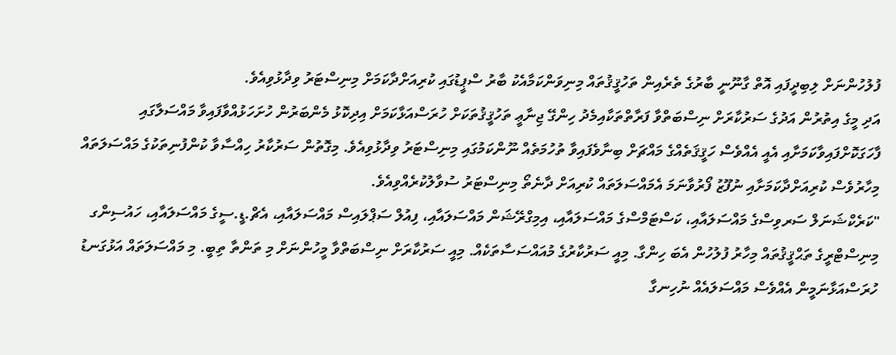ފުލުހުންނަށް ލިބިދީފައި އޮތް ގާނޫނީ ބާރުގެ ތެރެއިން ތަހުޤީޤުތައް މިނިވަންކަމާއެކު ބާރު ސްޕީޑުގައި ކުރިއަށްދާކަމަށް މިނިސްޓަރު ވިދާޅުވިއެވެ.
އަދި މީގެ އިތުރުން އަދުގެ ސަރުކާރަށް ނިސްބަތްވާ ފަރާތްތަކާއިމެދު ހިންގޭ ޖިނާޢީ ތަހުޤީޤުތަކަށް ހުރަސްއަޅާކަމަށް އިދިކޮޅު މެންބަރުން ހުށަހަޅުއްވާފައިވާ މައްސަލާގައި ފާހަގަކޮށްފައިވާކަމަށާއި އެއީ އެއްވެސް ހަޤީޤަތެއްގެ މައްޗަށް ބިނާވެފައިވާ ތުހުމަތެއް ނޫންކަމުގައި މިނިސްޓަރު ވިދާޅުވިއެވެ. މިގޮތުން ސަރުކާރު ހިއްސާވާ ކުންފުނިތަކުގެ މައްސަލަތައް މިހާރުވެސް ކުރިއަށްދާކަމަށާއި ނުފޫޒު ފޯރުވާނަމަ އެމައްސަލަތައް ކުރިއަށް ދާނެތޯ މިނިސްޓަރު ސުވާލުކުރެއްވިއެވެ.
"ކަރެކްޝަނަލް ސަރވިސްގެ މައްސަލައާއި، ކަސްޓަމްސްގެ މައްސަލައާއި، އިމިގްރޭޝަން މައްސަލައާއި، ފިއުލް ސަޕްލައިސް މައްސަލައާއި، އެޗް.ޑީ.ސީގެ މައްސަލައާއި، ހައުސިންގ މިނިސްޓްރީގެ ތަޙްޤީޤުތައް މިހާރު ފުލުހުން އެބަ ހިންގާ. މިއީ ސަރުކާރުގެ މުއައްސަސާތަކެއް. މިއީ ސަރުކާރަށް ނިސްބަތްވާ މީހުންނަށް މި ތަންތާ ތިބީ. މި މައްސަލަތައް އަޅުގަނޑު ހުރަސްއަޅާނަމީން އެއްވެސް މައްސަލައެއް ނުހިނގާ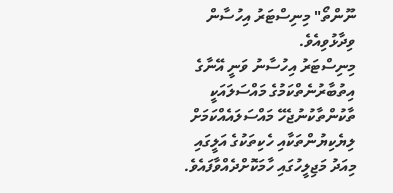ނޫންތޯ" މިނިސްޓަރު އިހުސާން ވިދާޅުވިއެވެ.
މިނިސްޓަރު އިހުސާނު ވަނީ އޭނާގެ އިތުބާރުނެތްކަމުގެ މައްސަލައަކީ ތާކުންތާކުނުޖެހޭ މައްސަލައެއްކަމަށް ލިޔެކިޔުންތަކާއި ހެކިތަކުގެ އަލީގައި މިއަދު މަޖިލީހުގައި ހާމަކޮށްދެއްވާފައެވެ.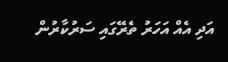އަދި އެއް އަހަރު ތެރޭގައި ސަރުކާރުން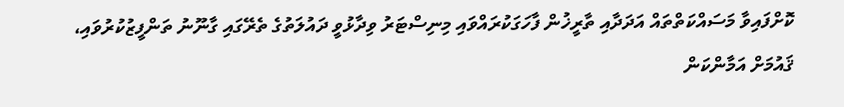ކޮށްފައިވާ މަސައްކަތްތައް އަދަދާއި ތާރީޚުން ފާހަގަކުރައްވައި މިނިސްޓަރު ވިދާޅުވީ ދައުލަތުގެ ތެރޭގައި ގާނޫނު ތަންފީޒުކުރުވައި، ޤައުމަށް އަމާންކަން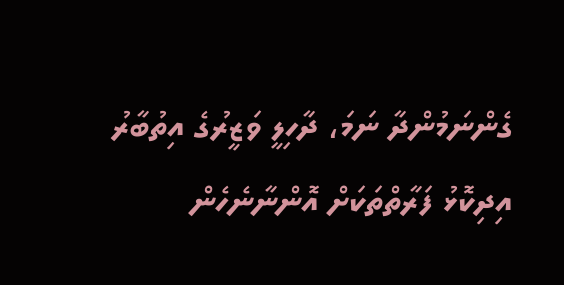ގެންނަމުންދާ ނަމަ، ދާހިލީ ވަޒީރުގެ އިތުބާރު އިދިކޮޅު ފަރާތްތަކަށް އޮންނާނެހެން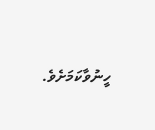ހީނުވާކަމަށެވެ.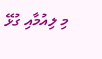މި ލިއުމާއި ގުޅޭ